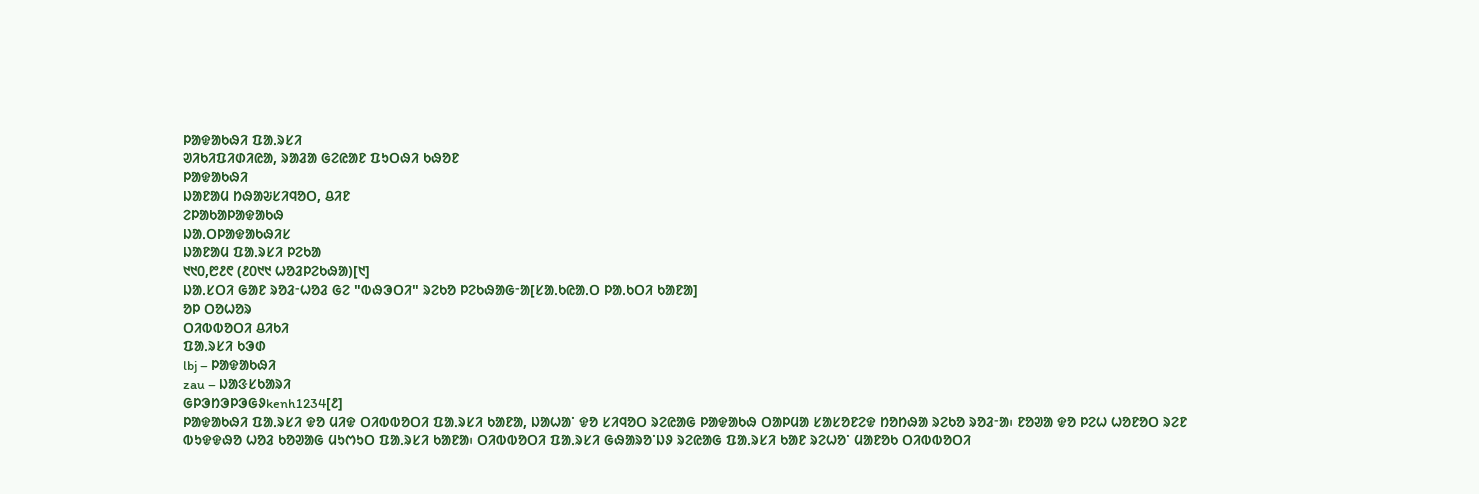ᱞᱟᱫᱟᱠᱷᱤ ᱯᱟᱹᱨᱥᱤ
ᱣᱤᱠᱤᱯᱤᱰᱤᱭᱟ, ᱨᱟᱲᱟ ᱜᱮᱭᱟᱱ ᱯᱩᱛᱷᱤ ᱠᱷᱚᱱ
ᱞᱟᱫᱟᱠᱷᱤ
ᱡᱟᱱᱟᱢ ᱴᱷᱟᱶᱥᱤᱧᱚᱛ, ᱪᱤᱱ
ᱮᱞᱟᱠᱟᱞᱟᱫᱟᱠᱷ
ᱡᱟᱹᱛᱞᱟᱫᱟᱠᱷᱤᱥ
ᱡᱟᱱᱟᱢ ᱯᱟᱹᱨᱥᱤ ᱞᱮᱠᱟ
᱑᱑᱐,᱘᱒᱖ (᱒᱐᱑᱑ ᱦᱚᱲᱞᱮᱠᱷᱟ)[᱑]
ᱡᱟᱹᱥᱛᱤ ᱜᱟᱱ ᱨᱚᱲᱼᱦᱚᱲ ᱜᱮ "ᱵᱷᱳᱛᱤ" ᱨᱮᱠᱚ ᱞᱮᱠᱷᱟᱜᱼᱟ[ᱥᱟᱹᱠᱭᱟᱹᱛ ᱞᱟᱹᱠᱛᱤ ᱠᱟᱱᱟ]
ᱚᱞ ᱛᱚᱦᱚᱨ
ᱛᱤᱵᱵᱚᱛᱤ ᱪᱤᱠᱤ
ᱯᱟᱹᱨᱥᱤ ᱠᱳᱰ
lbj – ᱞᱟᱫᱟᱠᱷᱤ
zau – ᱡᱟᱝᱥᱠᱟᱨᱤ
ᱜᱞᱳᱴᱳᱞᱳᱜᱽkenh1234[᱒]
ᱞᱟᱫᱟᱠᱷᱤ ᱯᱟᱹᱨᱥᱤ ᱫᱚ ᱢᱤᱫ ᱛᱤᱵᱵᱚᱛᱤ ᱯᱟᱹᱨᱥᱤ ᱠᱟᱱᱟ, ᱡᱟᱦᱟᱸ ᱫᱚ ᱥᱤᱧᱚᱛ ᱨᱮᱭᱟᱜ ᱞᱟᱫᱟᱠᱷ ᱛᱟᱞᱢᱟ ᱥᱟᱥᱚᱱᱮᱫ ᱴᱚᱴᱷᱟ ᱨᱮᱠᱚ ᱨᱚᱲᱼᱟ᱾ ᱱᱚᱣᱟ ᱫᱚ ᱞᱮᱦ ᱦᱚᱱᱚᱛ ᱨᱮᱱ ᱵᱩᱫᱫᱷᱚ ᱦᱚᱲ ᱠᱚᱣᱟᱜ ᱢᱩᱬᱩᱛ ᱯᱟᱹᱨᱥᱤ ᱠᱟᱱᱟ᱾ ᱛᱤᱵᱵᱚᱛᱤ ᱯᱟᱹᱨᱥᱤ ᱜᱷᱟᱨᱚᱸᱡᱽ ᱨᱮᱭᱟᱜ ᱯᱟᱹᱨᱥᱤ ᱠᱟᱱ ᱨᱮᱦᱚᱸ ᱢᱟᱱᱚᱠ ᱛᱤᱵᱵᱚᱛᱤ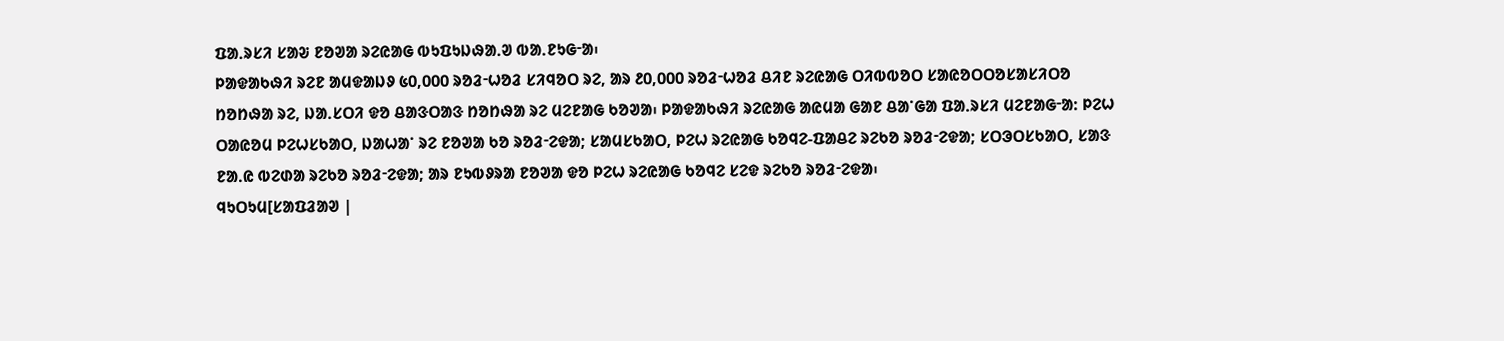ᱯᱟᱹᱨᱥᱤ ᱥᱟᱶ ᱱᱚᱣᱟ ᱨᱮᱭᱟᱜ ᱵᱩᱯᱩᱡᱷᱟᱹᱣ ᱵᱟᱹᱱᱩᱜᱼᱟ᱾
ᱞᱟᱫᱟᱠᱷᱤ ᱨᱮᱱ ᱟᱢᱫᱟᱡᱽ ᱕᱐,᱐᱐᱐ ᱨᱚᱲᱼᱦᱚᱲ ᱥᱤᱧᱚᱛ ᱨᱮ, ᱟᱨ ᱒᱐,᱐᱐᱐ ᱨᱚᱲᱼᱦᱚᱲ ᱪᱤᱱ ᱨᱮᱭᱟᱜ ᱛᱤᱵᱵᱚᱛ ᱥᱟᱭᱚᱛᱛᱚᱥᱟᱥᱤᱛᱚ ᱴᱚᱴᱷᱟ ᱨᱮ, ᱡᱟᱹᱥᱛᱤ ᱫᱚ ᱪᱟᱝᱛᱟᱝ ᱴᱚᱴᱷᱟ ᱨᱮ ᱢᱮᱱᱟᱜ ᱠᱚᱣᱟ᱾ ᱞᱟᱫᱟᱠᱷᱤ ᱨᱮᱭᱟᱜ ᱟᱭᱢᱟ ᱜᱟᱱ ᱪᱟᱸᱜᱟ ᱯᱟᱹᱨᱥᱤ ᱢᱮᱱᱟᱜᱼᱟ: ᱞᱮᱦ ᱛᱟᱭᱚᱢ ᱞᱮᱦᱥᱠᱟᱛ, ᱡᱟᱦᱟᱸ ᱨᱮ ᱱᱚᱣᱟ ᱠᱚ ᱨᱚᱲᱼᱮᱫᱟ; ᱥᱟᱢᱥᱠᱟᱛ, ᱞᱮᱦ ᱨᱮᱭᱟᱜ ᱠᱚᱧᱮ-ᱯᱟᱪᱮ ᱨᱮᱠᱚ ᱨᱚᱲᱼᱮᱫᱟ; ᱥᱛᱳᱛᱥᱠᱟᱛ, ᱥᱟᱝ ᱱᱟᱹᱭ ᱵᱮᱰᱟ ᱨᱮᱠᱚ ᱨᱚᱲᱼᱮᱫᱟ; ᱟᱨ ᱱᱩᱵᱽᱨᱟ ᱱᱚᱣᱟ ᱫᱚ ᱞᱮᱦ ᱨᱮᱭᱟᱜ ᱠᱚᱧᱮ ᱥᱮᱫ ᱨᱮᱠᱚ ᱨᱚᱲᱼᱮᱫᱟ᱾
ᱧᱩᱛᱩᱢ[ᱥᱟᱯᱲᱟᱣ |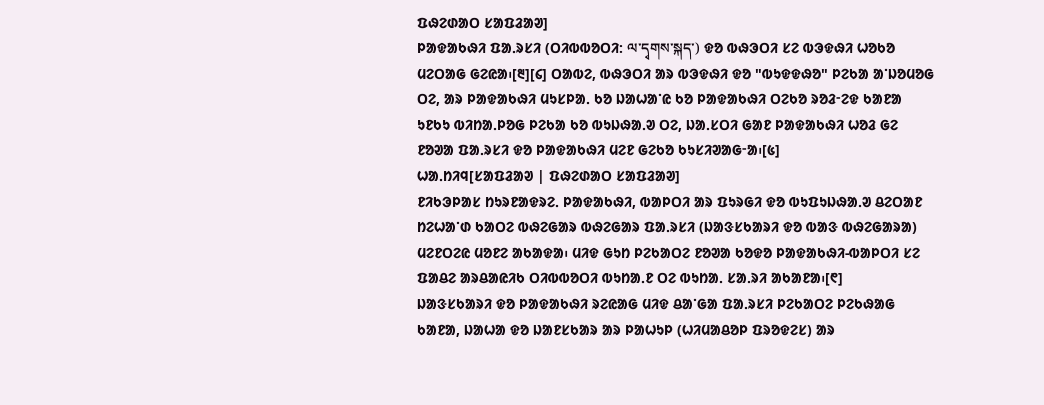ᱯᱷᱮᱰᱟᱛ ᱥᱟᱯᱲᱟᱣ]
ᱞᱟᱫᱟᱠᱷᱤ ᱯᱟᱹᱨᱥᱤ (ᱛᱤᱵᱵᱚᱛᱤ: ལ་དྭགས་སྐད་) ᱫᱚ ᱵᱷᱳᱛᱤ ᱥᱮ ᱵᱳᱫᱷᱤ ᱦᱚᱠᱚ ᱢᱮᱛᱟᱜ ᱜᱮᱭᱟ᱾[᱓][᱔] ᱛᱟᱵᱮ, ᱵᱷᱳᱛᱤ ᱟᱨ ᱵᱳᱫᱷᱤ ᱫᱚ "ᱵᱩᱫᱫᱷᱚ" ᱞᱮᱠᱟ ᱟᱸᱡᱚᱢᱚᱜ ᱛᱮ, ᱟᱨ ᱞᱟᱫᱟᱠᱷᱤ ᱢᱩᱥᱞᱟᱹ ᱠᱚ ᱡᱟᱦᱟᱸᱭ ᱠᱚ ᱞᱟᱫᱟᱠᱷᱤ ᱛᱮᱠᱚ ᱨᱚᱲᱼᱮᱫ ᱠᱟᱱᱟ ᱩᱱᱠᱩ ᱵᱤᱴᱟᱹᱞᱚᱜ ᱞᱮᱠᱟ ᱠᱚ ᱵᱩᱡᱷᱟᱹᱣ ᱛᱮ, ᱡᱟᱹᱥᱛᱤ ᱜᱟᱱ ᱞᱟᱫᱟᱠᱷᱤ ᱦᱚᱲ ᱜᱮ ᱱᱚᱣᱟ ᱯᱟᱹᱨᱥᱤ ᱫᱚ ᱞᱟᱫᱟᱠᱷᱤ ᱢᱮᱱ ᱜᱮᱠᱚ ᱠᱩᱥᱤᱣᱟᱜᱼᱟ᱾[᱕]
ᱦᱟᱹᱴᱤᱧ[ᱥᱟᱯᱲᱟᱣ | ᱯᱷᱮᱰᱟᱛ ᱥᱟᱯᱲᱟᱣ]
ᱱᱤᱠᱳᱞᱟᱥ ᱴᱩᱨᱱᱟᱫᱨᱮᱹ ᱞᱟᱫᱟᱠᱷᱤ, ᱵᱟᱞᱛᱤ ᱟᱨ ᱯᱩᱨᱜᱤ ᱫᱚ ᱵᱩᱯᱩᱡᱷᱟᱹᱣ ᱪᱮᱛᱟᱱ ᱴᱮᱦᱟᱸᱰ ᱠᱟᱛᱮ ᱵᱷᱮᱜᱟᱨ ᱵᱷᱮᱜᱟᱨ ᱯᱟᱹᱨᱥᱤ (ᱡᱟᱝᱥᱠᱟᱨᱤ ᱫᱚ ᱵᱟᱝ ᱵᱷᱮᱜᱟᱨᱟ) ᱢᱮᱱᱛᱮᱭ ᱢᱚᱱᱮ ᱟᱠᱟᱫᱟ᱾ ᱢᱤᱫ ᱜᱩᱴ ᱞᱮᱠᱟᱛᱮ ᱱᱚᱣᱟ ᱠᱚᱫᱚ ᱞᱟᱫᱟᱠᱷᱤ-ᱵᱟᱞᱛᱤ ᱥᱮ ᱯᱟᱪᱮ ᱟᱨᱪᱟᱭᱤᱠ ᱛᱤᱵᱵᱚᱛᱤ ᱵᱩᱴᱟᱹᱱ ᱛᱮ ᱵᱩᱴᱟᱹ ᱥᱟᱹᱨᱤ ᱟᱠᱟᱱᱟ᱾[᱖]
ᱡᱟᱝᱥᱠᱟᱨᱤ ᱫᱚ ᱞᱟᱫᱟᱠᱷᱤ ᱨᱮᱭᱟᱜ ᱢᱤᱫ ᱪᱟᱸᱜᱟ ᱯᱟᱹᱨᱥᱤ ᱞᱮᱠᱟᱛᱮ ᱞᱮᱠᱷᱟᱜ ᱠᱟᱱᱟ, ᱡᱟᱦᱟ ᱫᱚ ᱡᱟᱱᱥᱠᱟᱨ ᱟᱨ ᱞᱟᱦᱩᱞ (ᱦᱤᱢᱟᱪᱚᱞ ᱯᱨᱚᱫᱮᱥ) ᱟᱨ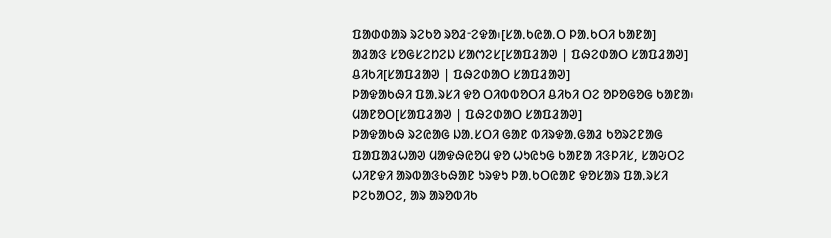ᱯᱟᱰᱰᱟᱨ ᱨᱮᱠᱚ ᱨᱚᱲᱼᱮᱫᱟ᱾[ᱥᱟᱹᱠᱭᱟᱹᱛ ᱞᱟᱹᱠᱛᱤ ᱠᱟᱱᱟ]
ᱟᱲᱟᱝ ᱥᱚᱜᱥᱮᱴᱮᱡ ᱥᱟᱬᱮᱥ[ᱥᱟᱯᱲᱟᱣ | ᱯᱷᱮᱰᱟᱛ ᱥᱟᱯᱲᱟᱣ]
ᱪᱤᱠᱤ[ᱥᱟᱯᱲᱟᱣ | ᱯᱷᱮᱰᱟᱛ ᱥᱟᱯᱲᱟᱣ]
ᱞᱟᱫᱟᱠᱷᱤ ᱯᱟᱹᱨᱥᱤ ᱫᱚ ᱛᱤᱵᱵᱚᱛᱤ ᱪᱤᱠᱤ ᱛᱮ ᱚᱞᱚᱜᱚᱜ ᱠᱟᱱᱟ᱾
ᱢᱟᱱᱚᱛ[ᱥᱟᱯᱲᱟᱣ | ᱯᱷᱮᱰᱟᱛ ᱥᱟᱯᱲᱟᱣ]
ᱞᱟᱫᱟᱠᱷ ᱨᱮᱭᱟᱜ ᱡᱟᱹᱥᱛᱤ ᱜᱟᱱ ᱵᱤᱨᱫᱟᱹᱜᱟᱲ ᱠᱚᱨᱮᱱᱟᱜ ᱯᱟᱯᱟᱲᱦᱟᱣ ᱢᱟᱫᱷᱭᱚᱢ ᱫᱚ ᱦᱩᱭᱩᱜ ᱠᱟᱱᱟ ᱤᱝᱞᱤᱥ, ᱥᱟᱶᱛᱮ ᱦᱤᱱᱫᱤ ᱟᱨᱵᱟᱝᱠᱷᱟᱱ ᱩᱨᱫᱩ ᱞᱟᱹᱠᱛᱭᱟᱱ ᱫᱚᱥᱟᱨ ᱯᱟᱹᱨᱥᱤ ᱞᱮᱠᱟᱛᱮ, ᱟᱨ ᱟᱨᱚᱵᱤᱠ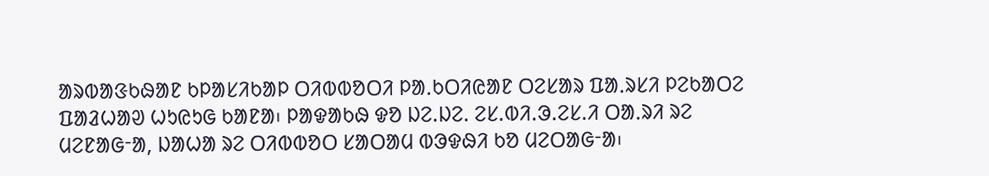ᱟᱨᱵᱟᱝᱠᱷᱟᱱ ᱠᱞᱟᱥᱤᱠᱟᱞ ᱛᱤᱵᱵᱚᱛᱤ ᱞᱟᱹᱠᱛᱤᱭᱟᱱ ᱛᱮᱥᱟᱨ ᱯᱟᱹᱨᱥᱤ ᱞᱮᱠᱟᱛᱮ ᱯᱟᱲᱦᱟᱣ ᱦᱩᱭᱩᱜ ᱠᱟᱱᱟ᱾ ᱞᱟᱫᱟᱠᱷ ᱫᱚ ᱡᱮ.ᱡᱮ. ᱮᱥ.ᱵᱤ.ᱳ.ᱮᱥ.ᱤ ᱛᱟᱹᱨᱤ ᱨᱮ ᱢᱮᱱᱟᱜᱼᱟ, ᱡᱟᱦᱟ ᱨᱮ ᱛᱤᱵᱵᱚᱛ ᱥᱟᱛᱟᱢ ᱵᱳᱫᱷᱤ ᱠᱚ ᱢᱮᱛᱟᱜᱼᱟ᱾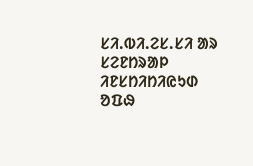ᱥᱤ.ᱵᱤ.ᱮᱥ.ᱥᱤ ᱟᱨ ᱥᱮᱱᱴᱨᱟᱞ ᱤᱱᱥᱴᱤᱴᱤᱭᱩᱰ ᱚᱯᱷ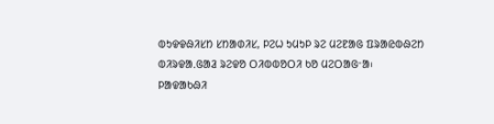ᱵᱩᱫᱫᱷᱤᱥᱴ ᱥᱴᱟᱰᱤᱥ, ᱞᱮᱦ ᱩᱢᱩᱞ ᱨᱮ ᱢᱮᱱᱟᱜ ᱯᱨᱟᱭᱵᱷᱮᱴ ᱵᱤᱨᱫᱟᱹᱜᱟᱲ ᱨᱮᱫᱚ ᱛᱤᱵᱵᱚᱛᱤ ᱠᱚ ᱢᱮᱛᱟᱜᱼᱟ᱾
ᱞᱟᱫᱟᱠᱷᱤ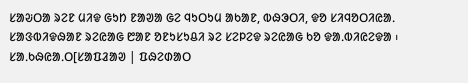ᱥᱟᱶᱛᱟ ᱨᱮᱱ ᱢᱤᱫ ᱜᱩᱴ ᱱᱟᱣᱟ ᱜᱮ ᱧᱩᱛᱩᱢ ᱟᱠᱟᱱ, ᱵᱷᱳᱛᱤ, ᱫᱚ ᱥᱤᱧᱚᱛᱤᱭᱟᱹ ᱥᱟᱝᱵᱤᱫᱷᱟᱱ ᱨᱮᱭᱟᱜ ᱘ᱟᱱ ᱚᱱᱩᱥᱩᱪᱤ ᱨᱮ ᱥᱮᱞᱮᱫ ᱨᱮᱭᱟᱜ ᱠᱚ ᱫᱟᱹᱵᱤᱭᱮᱫᱟ ᱾
ᱥᱟᱹᱠᱷᱭᱟᱹᱛ[ᱥᱟᱯᱲᱟᱣ | ᱯᱷᱮᱰᱟᱛ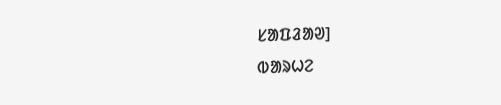ᱥᱟᱯᱲᱟᱣ]
ᱵᱟᱨᱦᱮ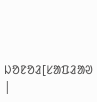ᱡᱚᱱᱚᱲ[ᱥᱟᱯᱲᱟᱣ |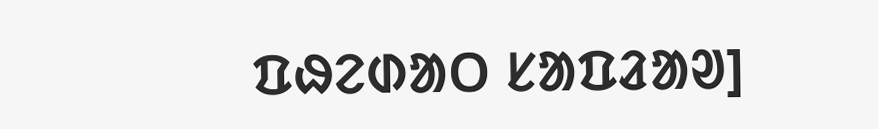ᱯᱷᱮᱰᱟᱛ ᱥᱟᱯᱲᱟᱣ]